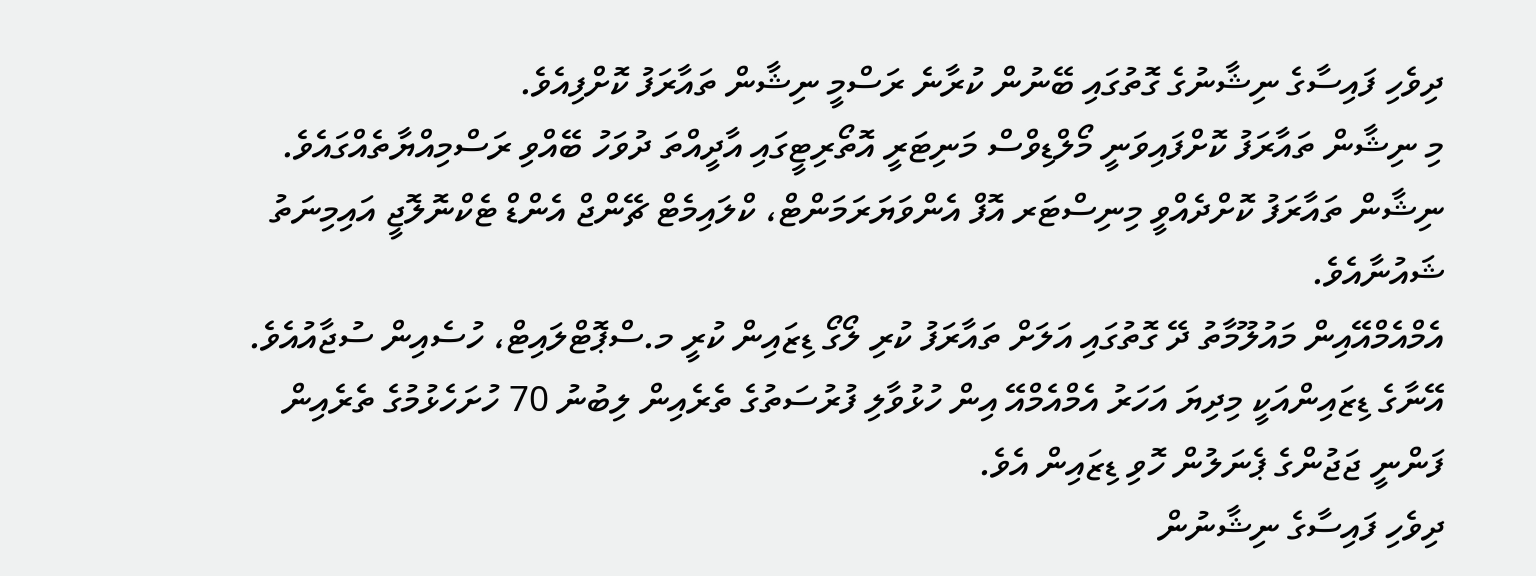ދިވެހި ފައިސާގެ ނިޝާނުގެ ގޮތުގައި ބޭނުން ކުރާނެ ރަސްމީ ނިޝާން ތައާރަފު ކޮށްފިއެވެ.
މި ނިޝާން ތައާރަފު ކޮށްފައިވަނީ މޯލްޑިވްސް މަނިޓަރީ އޮތޯރިޓީގައި އާދީއްތަ ދުވަހު ބޭއްވި ރަސްމިއްޔާތެއްގައެވެ. ނިޝާން ތައާރަފު ކޮށްދެއްވީ މިނިސްޓަރ އޮފް އެންވަޔަރަމަންޓް، ކްލައިމެޓް ޗޭންޖް އެންޑް ޓެކްނޮލޮޖީ އައިމިނަތު ޝައުނާއެވެ.
އެމްއެމްއޭއިން މައުލޫމާތު ދޭ ގޮތުގައި އަލަށް ތައާރަފު ކުރި ލޯގޯ ޑިޒައިން ކުރީ މ.ސްޕޮޓްލައިޓް، ހުސެއިން ސުޖާއުއެވެ. އޭނާގެ ޑިޒައިންއަކީ މިދިޔަ އަހަރު އެމްއެމްއޭ އިން ހުޅުވާލި ފުރުސަތުގެ ތެރެއިން ލިބުނު 70 ހުށަހެޅުމުގެ ތެރެއިން ފަންނީ ޖަޖުންގެ ޕެނަލުން ހޮވި ޑިޒައިން އެވެ.
ދިވެހި ފައިސާގެ ނިޝާނުން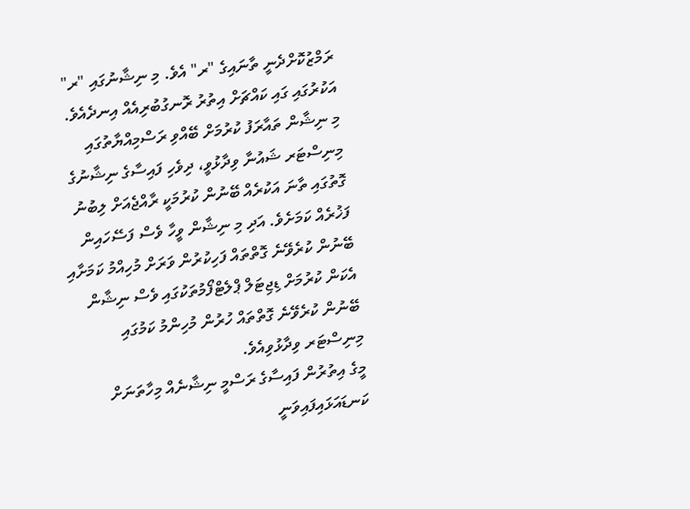ރަމްޒުކޮށްދެނީ ތާނައިގެ "ރ" އެވެ. މި ނިޝާނުގައި "ރ" އަކުރުގައި ގައި ކައްޗަށް އިތުރު ރޮނގުބުރިއެއް އިނދެއެވެ.
މި ނިޝާން ތައާރަފު ކުރުމަށް ބޭއްވި ރަސްމިއްޔާތުގައި މިނިސްޓަރ ޝައުނާ ވިދާޅުވީ، ދިވެހި ފައިސާގެ ނިޝާނުގެ ގޮތުގައި ތާނަ އަކުރެއް ބޭނުން ކުރުމަކީ ރާއްޖެއަށް ލިބުނު ފަޚުރެއް ކަމަށެވެ. އަދި މި ނިޝާން ވީހާ ވެސް ފަސޭހައިން ބޭނުން ކުރެވޭނެ ގޮތްތައް ފަހިކުރުން ވަރަށް މުހިއްމު ކަމަށާއި އެކަން ކުރުމަށް ޑިޖިޓަލް ޕްލެޓްފޯމުތަކުގައި ވެސް ނިޝާން ބޭނުން ކުރެވޭނެ ގޮތްތައް ހުރުން މުހިންމު ކަމުގައި މިނިސްޓަރ ވިދާޅުވިއެވެ.
މީގެ އިތުރުން ފައިސާގެ ރަސްމީ ނިޝާނެއް މިހާތަނަށް ކަނޑައަޅައިފައިވަނީ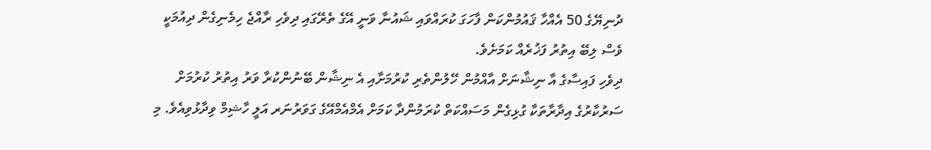ދުނިޔޭގެ 50 އެއްހާ ޤައުމުންކަން ފާހަގަ ކުރައްވައި ޝައުނާ ވަނީ އޭގެ ތެރޭގައި ދިވެހި ރާއްޖެ ހިމެނިގެން ދިއުމަކީ ވެސް ލިބޭ އިތުރު ފަޚުރެއް ކަމަށެވެ.
ދިވެހި ފައިސާގެ އާ ނިޝާނަށް އާއްމުން ހޭލުންތެރި ކުރުމަށާއި އެ ނިޝާން ބޭނުންކުރާ ވަރު އިތުރު ކުރުމަށް ސަރުކާރުގެ އިދާރާތަކާ ގުޅިގެން މަސައްކަތް ކުރަމުންދާ ކަމަށް އެމްއެމްއޭގެ ގަވަރުނަރ އަލީ ހާޝިމް ވިދާޅުވިއެވެ. މި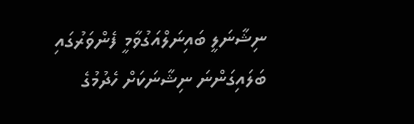ނިޝާނަލީ ބައިނަލްއަގުވާމީ ފެންވަރުގައި ބަލައިގަންނަ ނިޝާނަކަށް ހެދުމުގެ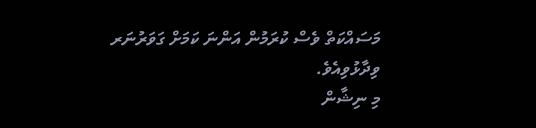މަސައްކަތް ވެސް ކުރަމުން އަންނަ ކަމަށް ގަވަރުނަރ ވިދާޅުވިއެވެ.
މި ނިޝާން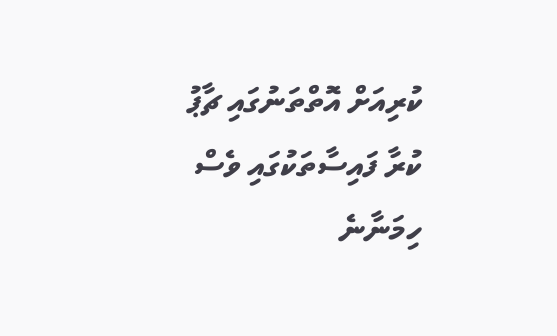ކުރިއަށް އޮތްތަނުގައި ޗާޕު ކުރާ ފައިސާތަކުގައި ވެސް ހިމަނާނެ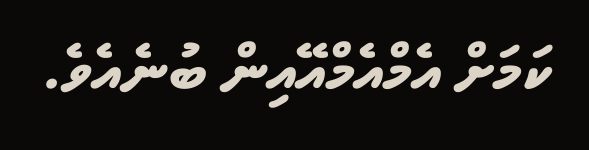ކަމަށް އެމްއެމްއޭއިން ބުނެއެވެ.